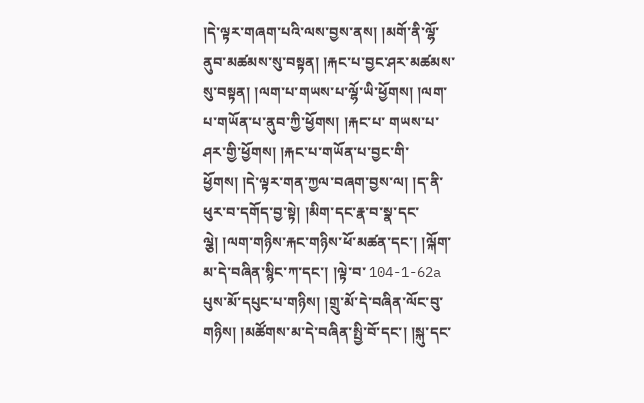།དེ་ལྟར་གཞག་པའི་ལས་བྱས་ནས། །མགོ་ནི་ལྷོ་ནུབ་མཚམས་སུ་བསྟན། །རྐང་པ་བྱང་ཤར་མཚམས་སུ་བསྟན། །ལག་པ་གཡས་པ་ལྷོ་ཡི་ཕྱོགས། །ལག་པ་གཡོན་པ་ནུབ་ཀྱི་ཕྱོགས། །རྐང་པ་ གཡས་པ་ཤར་གྱི་ཕྱོགས། །རྐང་པ་གཡོན་པ་བྱང་གི་ཕྱོགས། །དེ་ལྟར་གན་ཀྱལ་བཞག་བྱས་ལ། །ད་ནི་ཕུར་བ་དགོད་བྱ་སྟེ། །མིག་དང་རྣ་བ་སྣ་དང་ལྕེ། །ལག་གཉིས་རྐང་གཉིས་ཕོ་མཚན་དང་། །ལྐོག་མ་དེ་བཞིན་སྙིང་ཀ་དང་། །ལྟེ་བ་ 104-1-62a པུས་མོ་དཔུང་པ་གཉིས། །གྲུ་མོ་དེ་བཞིན་ལོང་བུ་གཉིས། །མཚོགས་མ་དེ་བཞིན་སྤྱི་བོ་དང་། །སྐུ་དང་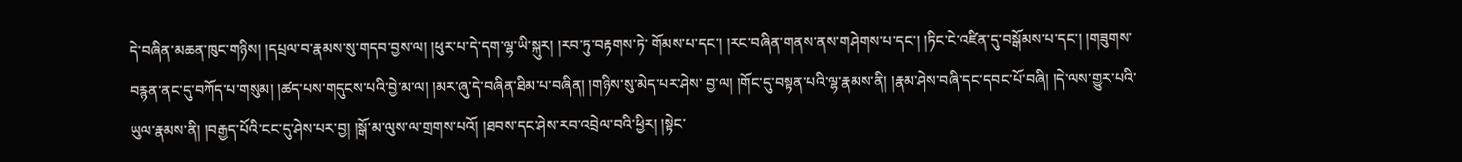དེ་བཞིན་མཆན་ཁུང་གཉིས། །དཔྲལ་བ་རྣམས་སུ་གདབ་བྱས་ལ། །ཕུར་པ་དེ་དག་ལྷ་ཡི་སྐུར། །རབ་ཏུ་བརྟགས་ཏེ་ གོམས་པ་དང་། །རང་བཞིན་གནས་ནས་གཤེགས་པ་དང་། །ཏིང་ངེ་འཛིན་དུ་བསྒོམས་པ་དང་། །གཟུགས་བརྙན་ནང་དུ་བཀོད་པ་གསུམ། །ཚད་པས་གདུངས་པའི་བྱེ་མ་ལ། །མར་ཞུ་དེ་བཞིན་ཐིམ་པ་བཞིན། །གཉིས་སུ་མེད་པར་ཤེས་ བྱ་ལ། །གོང་དུ་བསྟན་པའི་ལྷ་རྣམས་ནི། །རྣམ་ཤེས་བཞི་དང་དབང་པོ་བཞི། །དེ་ལས་གྱུར་པའི་ཡུལ་རྣམས་ནི། །བརྒྱད་པོའི་ངང་དུ་ཤེས་པར་བྱ། །སྒོ་མ་ལུས་ལ་གྲགས་པའོ། །ཐབས་དང་ཤེས་རབ་འབྲེལ་བའི་ཕྱིར། །སྟེང་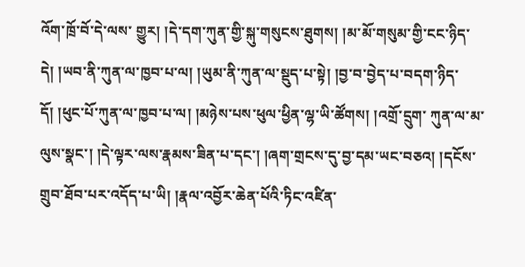འོག་ཁྲོ་བོ་དེ་ལས་ གྱུར། །དེ་དག་ཀུན་གྱི་སྐུ་གསུངས་ཐུགས། །མ་མོ་གསུམ་གྱི་ངང་ཉིད་དེ། །ཡབ་ནི་ཀུན་ལ་ཁྱབ་པ་ལ། །ཡུམ་ནི་ཀུན་ལ་སྡུད་པ་སྟེ། །བྱ་བ་བྱེད་པ་བདག་ཉིད་དོ། །ཕུང་པོ་ཀུན་ལ་ཁྱབ་པ་ལ། །མཉེས་པས་ཕུལ་ཕྱིན་ལྷ་ཡི་ཚོགས། །འགྲོ་དྲུག་ ཀུན་ལ་མ་ལུས་སྣང་། །དེ་ལྟར་ལས་རྣམས་ཟིན་པ་དང་། །ཞག་གྲངས་དུ་བྱ་དམ་ཡང་བཅའ། །དངོས་གྲུབ་ཐོབ་པར་འདོད་པ་ཡི། །རྣལ་འབྱོར་ཆེན་པོའི་ཏིང་འཛིན་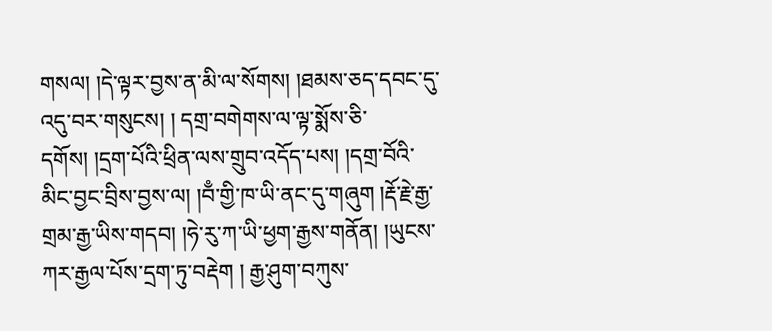གསལ། །དེ་ལྟར་བྱས་ན་མི་ལ་སོགས། །ཐམས་ཅད་དབང་དུ་འདུ་བར་གསུངས། ། དགྲ་བགེགས་ལ་ལྟ་སྨོས་ཅི་དགོས། །དྲག་པོའི་ཕྲིན་ལས་གྲུབ་འདོད་པས། །དགྲ་བོའི་མིང་བྱང་བྲིས་བྱས་ལ། །བྃ་གྱི་ཁ་ཡི་ནང་དུ་གཞུག །རྡོ་རྗེ་རྒྱ་གྲམ་རྒྱ་ཡིས་གདབ། །ཧེ་རུ་ཀ་ཡི་ཕྱག་རྒྱས་གནོན། །ཡུངས་ཀར་རྒྱལ་པོས་དྲག་ཏུ་བརྡེག ། རྒྱ་ཤུག་བཀུས་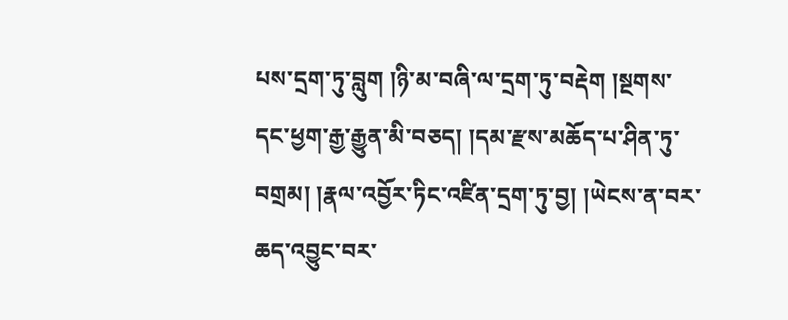པས་དྲག་ཏུ་བླུག །ཉི་མ་བཞི་ལ་དྲག་ཏུ་བརྡེག །སྔགས་དང་ཕྱག་རྒྱ་རྒྱུན་མི་བཅད། །དམ་རྫས་མཆོད་པ་ཤིན་ཏུ་བགྲམ། །རྣལ་འབྱོར་ཏིང་འཛིན་དྲག་ཏུ་བྱ། །ཡེངས་ན་བར་ཆད་འབྱུང་བར་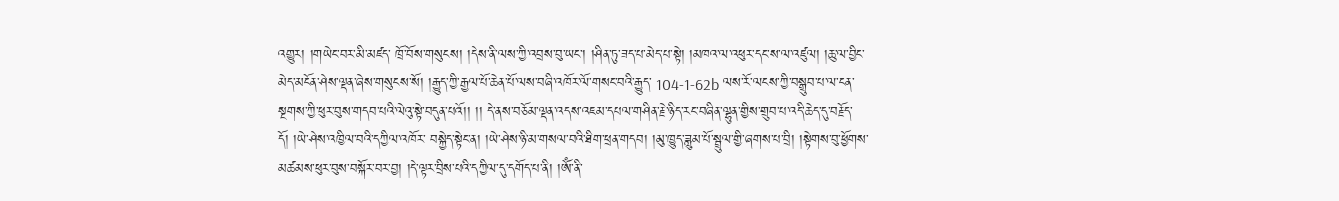འགྱུར། །གཡེང་བར་མི་མཛད་ ཁྲོ་བོས་གསུངས། །དེས་ནི་ལས་ཀྱི་འབྲས་བུ་ཡང་། །ཤིན་ཏུ་ཟད་པ་མེད་པ་སྟེ། །མཁའ་ལ་འཕུར་དང་ས་ལ་འཛུལ། །ཆུ་ལ་བྱིང་མེད་མངོན་ཤེས་ལྡན་ཞེས་གསུངས་སོ། །རྒྱུད་ཀྱི་རྒྱལ་པོ་ཆེན་པོ་ལས་བཞི་འཁོར་ལོ་གསང་བའི་རྒྱུད་ 104-1-62b ལས་རོ་ལངས་ཀྱི་བསྒྲུབ་པ་ལ་ངན་སྔགས་ཀྱི་ཕུར་བུས་གདབ་པའི་ལེའུ་སྟེ་བདུན་པའོ།། །། དེ་ནས་བཅོམ་ལྡན་འདས་འཇམ་དཔལ་གཤིན་རྗེ་ཉིད་རང་བཞིན་ལྷུན་གྱིས་གྲུབ་པ་འདི་ཆེད་དུ་བརྗོད་དོ། །ཡེ་ཤེས་འཁྱིལ་བའི་དཀྱིལ་འཁོར་ བསྐྱེད་སྟེང་ན། །ཡེ་ཤེས་ཉི་མ་གསལ་བའི་ཐིག་ཕྲན་གདབ། །མུ་ཁྱུད་ཟླུམ་པོ་སྦྲུལ་གྱི་ཞགས་པ་བྲི། །སྟེགས་བུ་ཕྱོགས་མཚམས་ཕུར་བུས་བསྐོར་བར་བྱ། །དེ་ལྟར་བྲིས་པའི་དཀྱིལ་དུ་དགོད་པ་ནི། །ཨོཾ་ནི་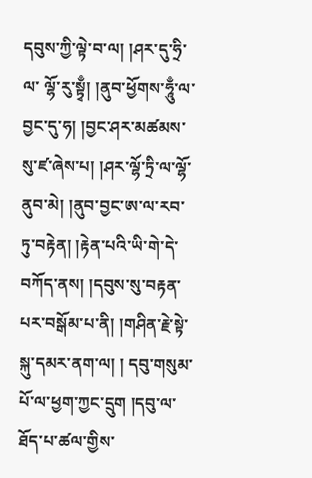དབུས་ཀྱི་ལྟེ་བ་ལ། །ཤར་དུ་ཧྲི་ལ་ ལྷོ་རུ་སྟྭྃ། །ནུབ་ཕྱོགས་ཧཱུྃ་ལ་བྱང་དུ་ཧ། །བྱང་ཤར་མཚམས་སུ་ཛ་ཞེས་པ། །ཤར་ལྷོ་ཏྲི་ལ་ལྷོ་ནུབ་མེ། །ནུབ་བྱང་ཨ་ལ་རབ་ཏུ་བརྟེན། །རྟེན་པའི་ཡི་གེ་དེ་བཀོད་ནས། །དབུས་སུ་བརྟན་པར་བསྒོམ་པ་ནི། །གཤིན་རྗེ་སྟེ་སྐུ་དམར་ནག་ལ། ། དབུ་གསུམ་པོ་ལ་ཕྱག་ཀྱང་དྲུག །དབུ་ལ་ཐོད་པ་ཚལ་གྱིས་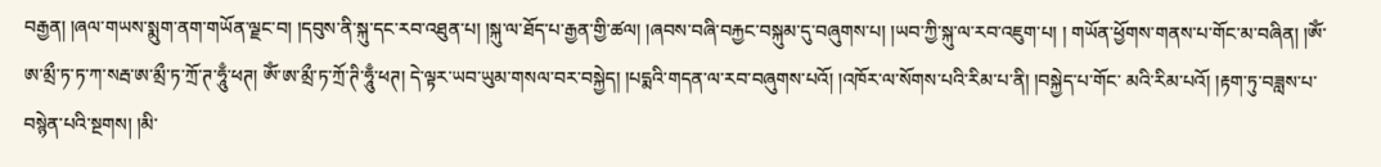བརྒྱན། །ཞལ་གཡས་སྨུག་ནག་གཡོན་ལྗང་བ། །དབུས་ནི་སྐུ་དང་རབ་འཐུན་པ། །སྐུ་ལ་ཐོད་པ་རྒྱན་གྱི་ཚལ། །ཞབས་བཞི་བརྐྱང་བསྐུམ་དུ་བཞུགས་པ། །ཡབ་ཀྱི་སྐུ་ལ་རབ་འཇུག་པ། ། གཡོན་ཕྱོགས་གནས་པ་གོང་མ་བཞིན། །ཨོཾ་ཨ་མྲྀ་ཏ་ཏ་ཀ་སརྦ་ཨ་མྲྀ་ཏ་ཀྲོ་ཊ་ཧཱུྃ་ཕཊ། ཨོཾ་ཨ་མྲྀ་ཏ་ཀྲོ་ཊི་ཧཱུྃ་ཕཊ། དེ་ལྟར་ཡབ་ཡུམ་གསལ་བར་བསྐྱེད། །པདྨའི་གདན་ལ་རབ་བཞུགས་པའོ། །འཁོར་ལ་སོགས་པའི་རིམ་པ་ནི། །བསྐྱེད་པ་གོང་ མའི་རིམ་པའོ། །རྟག་ཏུ་བཟླས་པ་བསྙེན་པའི་སྔགས། །མི་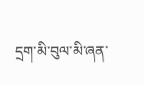དྲག་མི་བུལ་མི་ཞན་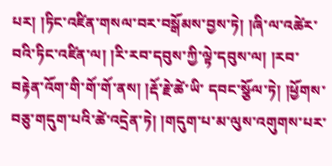པར། །ཏིང་འཛིན་གསལ་བར་བསྒོམས་བྱས་ཏེ། །ཞི་ལ་འཚེར་བའི་ཏིང་འཛིན་ལ། །རི་རབ་དབུས་ཀྱི་ལྟེ་དབུས་ལ། །རབ་བརྟེན་འོག་གི་གོ་གོ་ནས། །རྡོ་རྗེ་ཚེ་ཡི་ དབང་སྩོལ་ཏེ། །ཕྱོགས་བཅུ་གདུག་པའི་ཚེ་འདྲེན་ཏེ། །གདུག་པ་མ་ལུས་འགུགས་པར་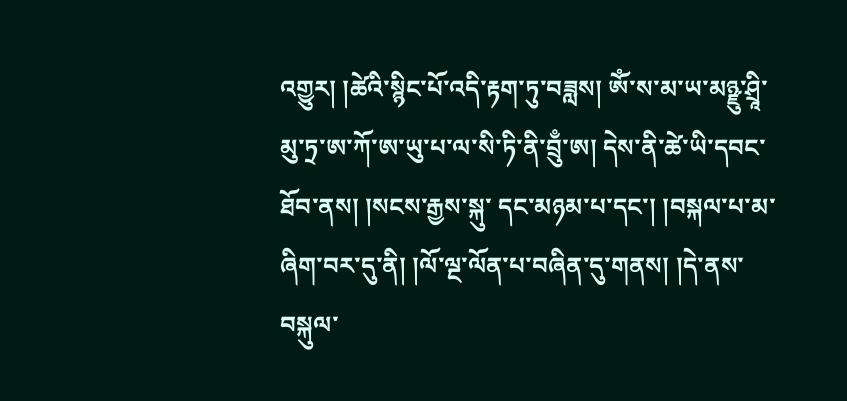འགྱུར། །ཚེའི་སྙིང་པོ་འདི་རྟག་ཏུ་བཟླས། ཨོཾ་ས་མ་ཡ་མཉྫུ་ཤྲཱི་མུ་ཏྲ་ཨ་ཀོ་ཨ་ཡུ་པ་ལ་སི་ཏི་ནི་བྲུྃ་ཨ། དེས་ནི་ཚེ་ཡི་དབང་ཐོབ་ནས། །སངས་རྒྱས་སྐུ་ དང་མཉམ་པ་དང་། །བསྐལ་པ་མ་ཞིག་བར་དུ་ནི། །ལོ་ལྔ་ལོན་པ་བཞིན་དུ་གནས། །དེ་ནས་བསྐུལ་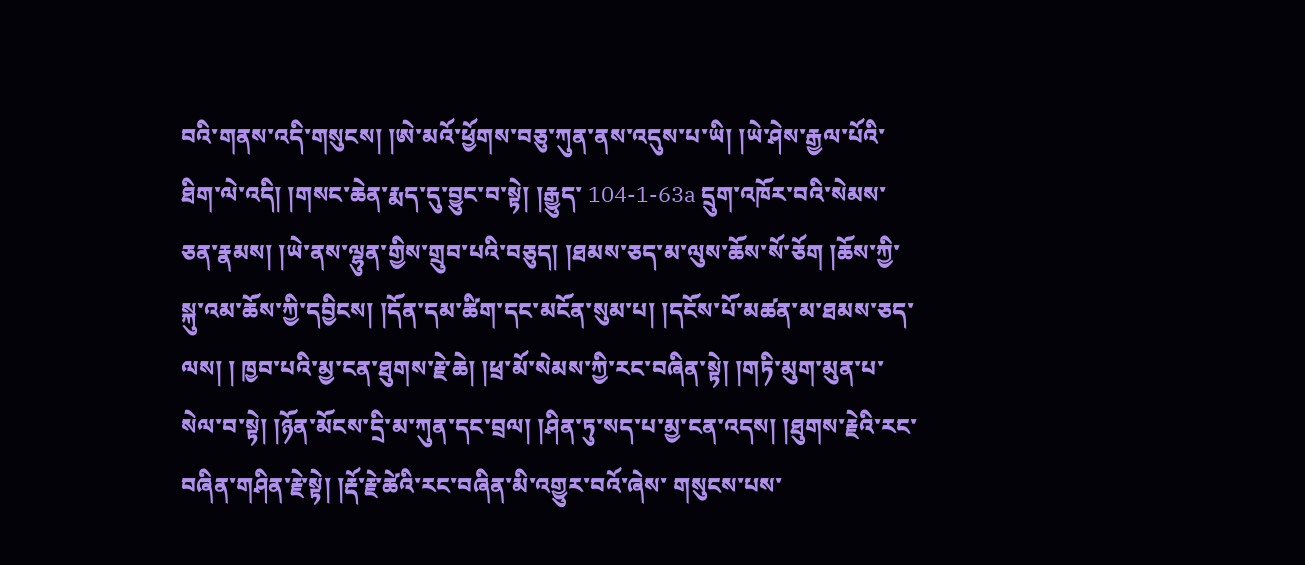བའི་གནས་འདི་གསུངས། །ཨེ་མའོ་ཕྱོགས་བཅུ་ཀུན་ནས་འདུས་པ་ཡི། །ཡེ་ཤེས་རྒྱལ་པོའི་ཐིག་ལེ་འདི། །གསང་ཆེན་རྨད་དུ་བྱུང་བ་སྟེ། །རྒྱུད་ 104-1-63a དྲུག་འཁོར་བའི་སེམས་ཅན་རྣམས། །ཡེ་ནས་ལྷུན་གྱིས་གྲུབ་པའི་བཅུད། །ཐམས་ཅད་མ་ལུས་ཆོས་སོ་ཅོག །ཆོས་ཀྱི་སྐུ་འམ་ཆོས་ཀྱི་དབྱིངས། །དོན་དམ་ཚིག་དང་མངོན་སུམ་པ། །དངོས་པོ་མཚན་མ་ཐམས་ཅད་ལས། ། ཁྱབ་པའི་མྱ་ངན་ཐུགས་རྗེ་ཆེ། །ཕྲ་མོ་སེམས་ཀྱི་རང་བཞིན་སྟེ། །གཏི་མུག་མུན་པ་སེལ་བ་སྟེ། །ཉོན་མོངས་དྲི་མ་ཀུན་དང་བྲལ། །ཤིན་ཏུ་སད་པ་མྱ་ངན་འདས། །ཐུགས་རྗེའི་རང་བཞིན་གཤིན་རྗེ་སྟེ། །རྡོ་རྗེ་ཚེའི་རང་བཞིན་མི་འགྱུར་བའོ་ཞེས་ གསུངས་པས་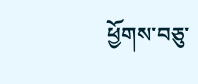ཕྱོགས་བཅུ་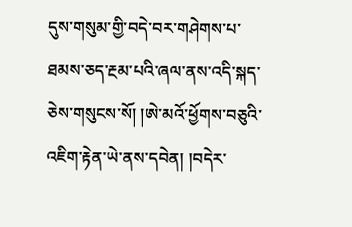དུས་གསུམ་གྱི་བདེ་བར་གཤེགས་པ་ཐམས་ཅད་རྔམ་པའི་ཞལ་ནས་འདི་སྐད་ཅེས་གསུངས་སོ། །ཨེ་མའོ་ཕྱོགས་བཅུའི་འཇིག་རྟེན་ཡེ་ནས་དབེན། །བདེར་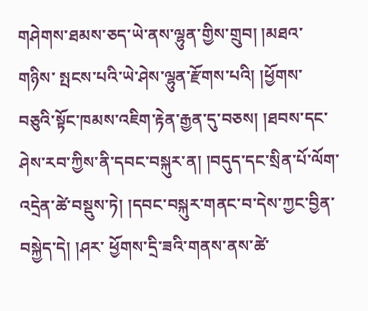གཤེགས་ཐམས་ཅད་ཡེ་ནས་ལྷུན་གྱིས་གྲུབ། །མཐའ་གཉིས་ སྤངས་པའི་ཡེ་ཤེས་ལྷུན་རྫོགས་པའི། །ཕྱོགས་བཅུའི་སྟོང་ཁམས་འཇིག་རྟེན་རྒྱན་དུ་བཅས། །ཐབས་དང་ཤེས་རབ་ཀྱིས་ནི་དབང་བསྐུར་ན། །བདུད་དང་སྲིན་པོ་ལོག་འདྲེན་ཚེ་བསྡུས་ཏེ། །དབང་བསྐུར་གནང་བ་དེས་ཀྱང་བྱིན་བསྐྱེད་དེ། །ཤར་ ཕྱོགས་དྲི་ཟའི་གནས་ནས་ཚེ་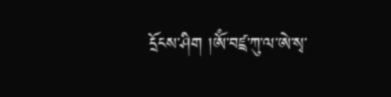དྲོངས་ཤིག །ཨོཾ་བཛྲ་ཀུ་ལ་ཨེ་སྭ་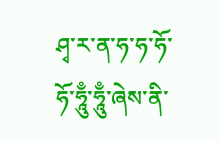ཤྭ་ར་ན་ཧ་ཧ་ཧོ་ཧོ་ཧཱུྃ་ཧཱུྃ་ཞེས་ནི་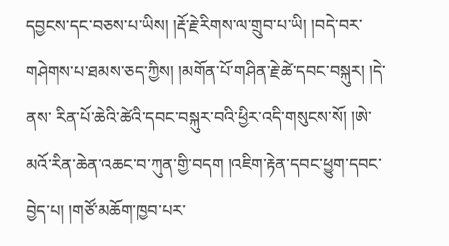དབྱངས་དང་བཅས་པ་ཡིས། །རྡོ་རྗེ་རིགས་ལ་གྲུབ་པ་ཡི། །བདེ་བར་གཤེགས་པ་ཐམས་ཅད་ཀྱིས། །མགོན་པོ་གཤིན་རྗེ་ཚེ་དབང་བསྐུར། །དེ་ནས་ རིན་པོ་ཆེའི་ཚེའི་དབང་བསྐུར་བའི་ཕྱིར་འདི་གསུངས་སོ། །ཨེ་མའོ་རིན་ཆེན་འཆང་བ་ཀུན་གྱི་བདག །འཇིག་རྟེན་དབང་ཕྱུག་དབང་བྱེད་པ། །གཙོ་མཆོག་ཁྱབ་པར་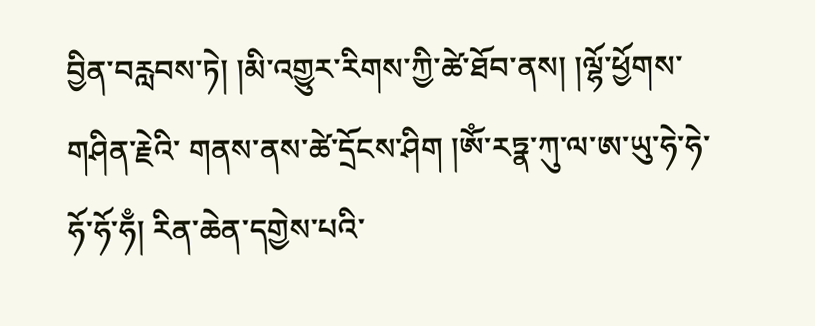བྱིན་བརླབས་ཏེ། །མི་འགྱུར་རིགས་ཀྱི་ཚེ་ཐོབ་ནས། །ལྷོ་ཕྱོགས་གཤིན་རྗེའི་ གནས་ནས་ཚེ་དྲོངས་ཤིག །ཨོཾ་རཏྣ་ཀུ་ལ་ཨ་ཡུ་ཧེ་ཧེ་ཧོ་ཧོ་ཧྃ། རིན་ཆེན་དགྱེས་པའི་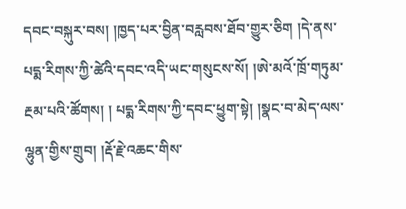དབང་བསྐུར་བས། །ཁྱད་པར་བྱིན་བརླབས་ཐོབ་གྱུར་ཅིག །དེ་ནས་པདྨ་རིགས་ཀྱི་ཚེའི་དབང་འདི་ཡང་གསུངས་སོ། །ཨེ་མའོ་ཁྲོ་གཏུམ་རྔམ་པའི་ཚོགས། ། པདྨ་རིགས་ཀྱི་དབང་ཕྱུག་སྟེ། །སྣང་བ་མེད་ལས་ལྷུན་གྱིས་གྲུབ། །རྡོ་རྗེ་འཆང་གིས་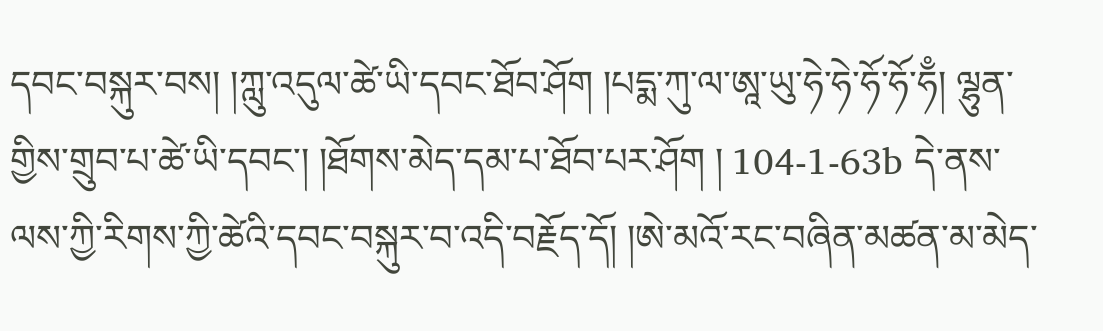དབང་བསྐུར་བས། །ཀླུ་འདུལ་ཚེ་ཡི་དབང་ཐོབ་ཤོག །པདྨ་ཀུ་ལ་ཨཱ་ཡུ་ཧེ་ཧེ་ཧོ་ཧོ་ཧྃ། ལྷུན་གྱིས་གྲུབ་པ་ཚེ་ཡི་དབང་། །ཐོགས་མེད་དམ་པ་ཐོབ་པར་ཤོག ། 104-1-63b དེ་ནས་ལས་ཀྱི་རིགས་ཀྱི་ཚེའི་དབང་བསྐུར་བ་འདི་བརྗོད་དོ། །ཨེ་མའོ་རང་བཞིན་མཚན་མ་མེད་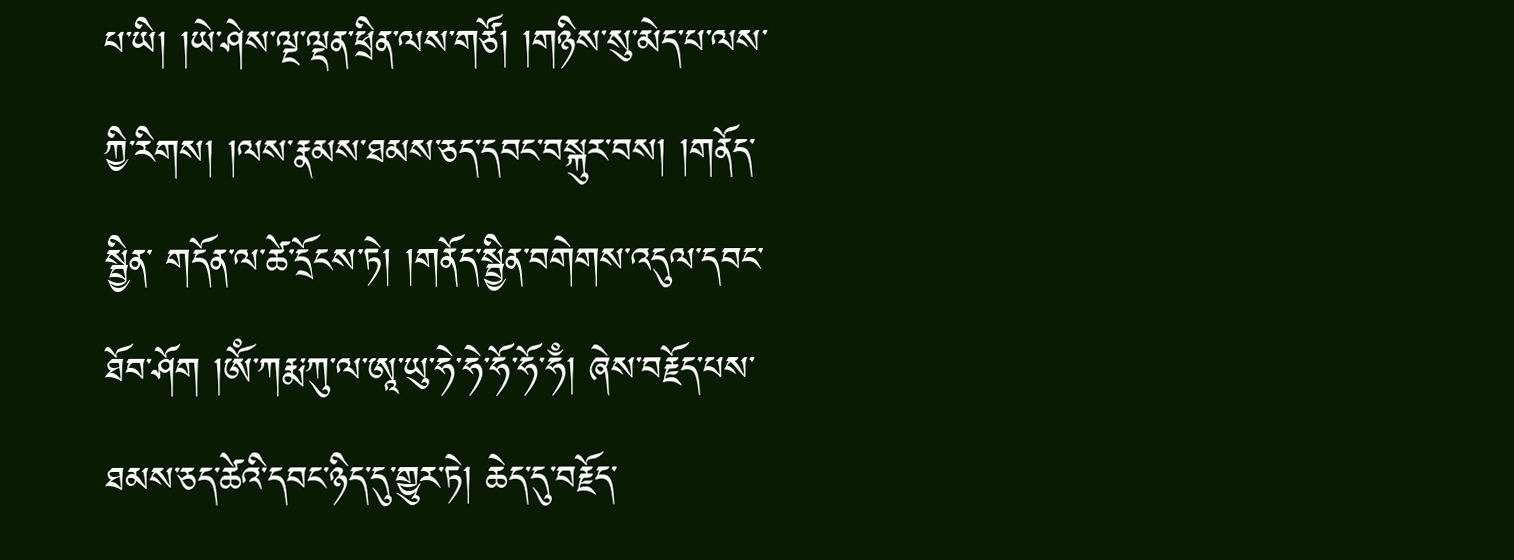པ་ཡི། །ཡེ་ཤེས་ལྔ་ལྡན་ཕྲིན་ལས་གཙོ། །གཉིས་སུ་མེད་པ་ལས་ཀྱི་རིགས། །ལས་རྣམས་ཐམས་ཅད་དབང་བསྐུར་བས། །གནོད་སྦྱིན་ གདོན་ལ་ཚེ་དྲོངས་ཏེ། །གནོད་སྦྱིན་བགེགས་འདུལ་དབང་ཐོབ་ཤོག །ཨོཾ་ཀརྨ་ཀུ་ལ་ཨཱ་ཡུ་ཧེ་ཧེ་ཧོ་ཧོ་ཧྃ། ཞེས་བརྗོད་པས་ཐམས་ཅད་ཚེའི་དབང་ཉིད་དུ་གྱུར་ཏེ། ཆེད་དུ་བརྗོད་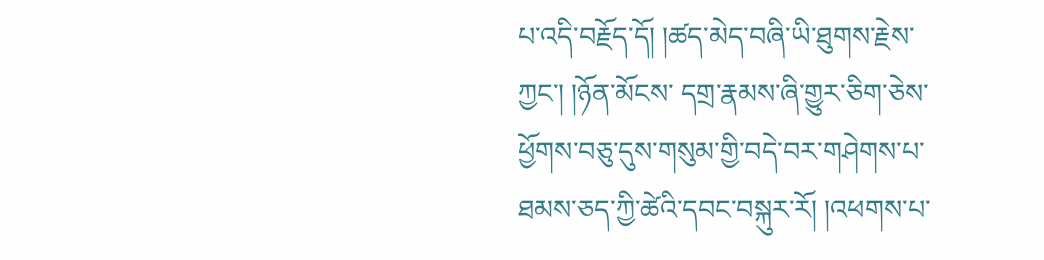པ་འདི་བརྗོད་དོ། །ཚད་མེད་བཞི་ཡི་ཐུགས་རྗེས་ཀྱང་། །ཉོན་མོངས་ དགྲ་རྣམས་ཞི་གྱུར་ཅིག་ཅེས་ཕྱོགས་བཅུ་དུས་གསུམ་གྱི་བདེ་བར་གཤེགས་པ་ཐམས་ཅད་ཀྱི་ཚེའི་དབང་བསྐུར་རོ། །འཕགས་པ་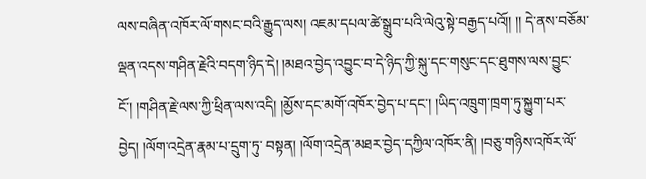ལས་བཞིན་འཁོར་ལོ་གསང་བའི་རྒྱུད་ལས། འཇམ་དཔལ་ཚེ་སྒྲུབ་པའི་ལེའུ་སྟེ་བརྒྱད་པའོ།། །། དེ་ནས་བཅོམ་ ལྡན་འདས་གཤིན་རྗེའི་བདག་ཉིད་དེ། །མཐའ་བྱེད་འབྱུང་བ་དེ་ཉིད་ཀྱི་སྐུ་དང་གསུང་དང་ཐུགས་ལས་བྱུང་ངོ་། །གཤིན་རྗེ་ལས་ཀྱི་ཕྲིན་ལས་འདི། །མྱོས་དང་མགོ་འཁོར་བྱེད་པ་དང་། །ཡིད་འཁྲུག་ཁྲག་ཏུ་སྐྱུག་པར་བྱེད། །ལོག་འདྲེན་རྣམ་པ་དྲུག་ཏུ་ བསྟན། །ལོག་འདྲེན་མཐར་བྱེད་དཀྱིལ་འཁོར་ནི། །བཅུ་གཉིས་འཁོར་ལོ་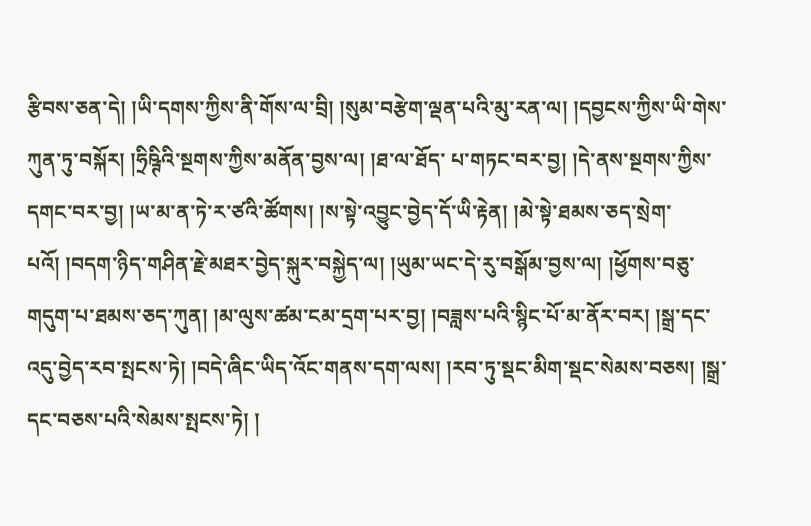རྩིབས་ཅན་དེ། །ཡི་དགས་ཀྱིས་ནི་གོས་ལ་བྲི། །སུམ་བརྩེག་ལྡན་པའི་མུ་རན་ལ། །དབྱངས་ཀྱིས་ཡི་གེས་ཀུན་ཏུ་བསྐོར། །ཧྲིཥྚིའི་སྔགས་ཀྱིས་མནོན་བྱས་ལ། །ཐ་ལ་ཐོད་ པ་གཏང་བར་བྱ། །དེ་ནས་སྔགས་ཀྱིས་དགང་བར་བྱ། །ཡ་མ་ན་ཏེ་ར་ཙའི་ཚོགས། །ས་སྟེ་འབྱུང་བྱེད་དོ་ཡི་རྟེན། །མེ་སྟེ་ཐམས་ཅད་སྲེག་པའོ། །བདག་ཉིད་གཤིན་རྗེ་མཐར་བྱེད་སྐུར་བསྐྱེད་ལ། །ཡུམ་ཡང་དེ་རུ་བསྒོམ་བྱས་ལ། །ཕྱོགས་བཅུ་ གདུག་པ་ཐམས་ཅད་ཀུན། །མ་ལུས་ཚམ་ངམ་དྲག་པར་བྱ། །བཟླས་པའི་སྙིང་པོ་མ་ནོར་བར། །སྒྲ་དང་འདུ་བྱེད་རབ་སྤངས་ཏེ། །བདེ་ཞིང་ཡིད་འོང་གནས་དག་ལས། །རབ་ཏུ་སྡང་མིག་སྡང་སེམས་བཅས། །སྒྲ་དང་བཅས་པའི་སེམས་སྤངས་ཏེ། །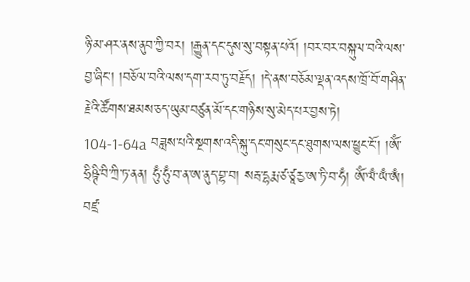ཉི་མ་ཤར་ནས་ནུབ་ཀྱི་བར། །རྒྱུན་དང་དུས་སུ་བསྟན་པའོ། །བར་བར་བསྐུལ་བའི་ལས་བྱ་ཞིང་། །བཅོལ་བའི་ལས་དག་རབ་ཏུ་བརྗོད། །དེ་ནས་བཅོམ་ལྡན་འདས་ཁྲོ་བོ་གཤིན་རྗེའི་ཚོགས་ཐམས་ཅད་ཡུམ་བཙུན་མོ་དང་གཉིས་སུ་མེད་པར་བྱས་ཏེ། 104-1-64a བཟླས་པའི་སྔགས་འདི་སྐུ་དང་གསུང་དང་ཐུགས་ལས་ཕྱུང་ངོ་། །ཨོཾ་ཧྲིཥྚི་བི་ཀྲི་ཏ་ནན། ཧུྃ་ཧུྃ་བ་ན་ཨ་ནུད་བྷ་བ། སརྦ་དྷརྨ་ཙ་ཙཱརྱ་ཨ་ཏི་བ་ཧྃ། ཨོཾ་ལྃ་ཡྃ་ཨྃ། བཛྲ་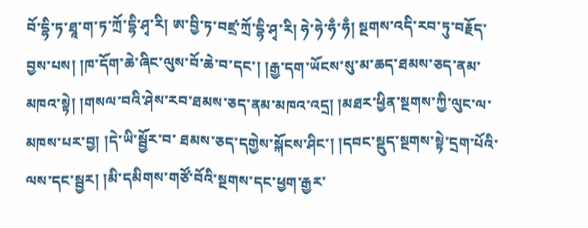བོ་དྷི་ཏ་ཐཱ་ག་ཏ་ཀྲོ་དྷི་ཤྭ་རི། ཨ་བྱི་ཏ་བཛྲ་ཀྲོ་དྷི་ཤྭ་རི། ཧེ་ཧེ་ཧྃ་ཧྃ། སྔགས་འདི་རབ་ཏུ་བརྗོད་བྱས་པས། །ཁ་དོག་ཆེ་ཞིང་ལུས་བོ་ཆེ་བ་དང་། །རྒྱ་དག་ཡོངས་སུ་མ་ཆད་ཐམས་ཅད་ནམ་མཁའ་སྟེ། །གསལ་བའི་ཤེས་རབ་ཐམས་ཅད་ནམ་མཁའ་འདྲ། །མཐར་ཕྱིན་སྔགས་ཀྱི་ལུང་ལ་མཁས་པར་བྱ། །དེ་ཡི་སྦྱོར་བ་ ཐམས་ཅད་དགྱེས་སྐོངས་ཤིང་། །དབང་སྡུད་སྔགས་སྟེ་དྲག་པོའི་ལས་དང་སྦྱར། །མི་དམིགས་གཙོ་བོའི་སྔགས་དང་ཕྱག་རྒྱར་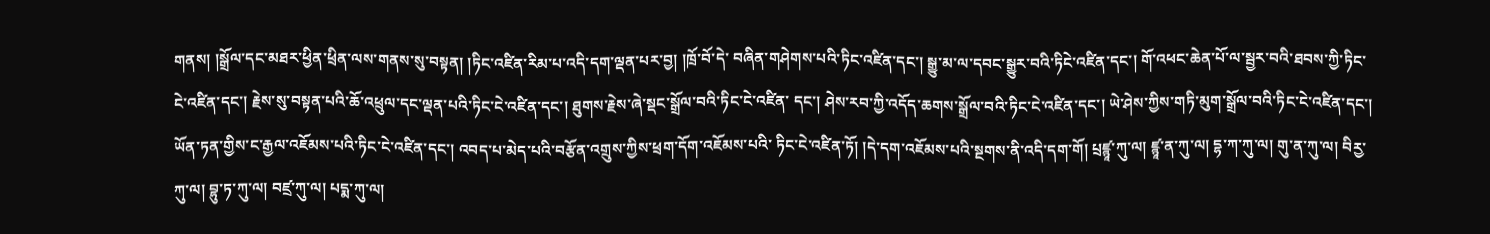གནས། །སྒྲོལ་དང་མཐར་ཕྱིན་ཕྲིན་ལས་གནས་སུ་བསྟན། །ཏིང་འཛིན་རིམ་པ་འདི་དག་ལྡན་པར་བྱ། །ཁྲོ་བོ་དེ་ བཞིན་གཤེགས་པའི་ཏིང་འཛིན་དང་། སྒྱུ་མ་ལ་དབང་སྒྱུར་བའི་ཏིངེ་འཛིན་དང་། གོ་འཕང་ཆེན་པོ་ལ་སྦྱར་བའི་ཐབས་ཀྱི་ཏིང་ངེ་འཛིན་དང་། རྗེས་སུ་བསྟན་པའི་ཆོ་འཕྲུལ་དང་ལྡན་པའི་ཏིང་ངེ་འཛིན་དང་། ཐུགས་རྗེས་ཞེ་སྡང་སྒྲོལ་བའི་ཏིང་ངེ་འཛིན་ དང་། ཤེས་རབ་ཀྱི་འདོད་ཆགས་སྒྲོལ་བའི་ཏིང་ངེ་འཛིན་དང་། ཡེ་ཤེས་ཀྱིས་གཏི་མུག་སྒྲོལ་བའི་ཏིང་ངེ་འཛིན་དང་། ཡོན་ཏན་གྱིས་ང་རྒྱལ་འཇོམས་པའི་ཏིང་ངེ་འཛིན་དང་། འབད་པ་མེད་པའི་བརྩོན་འགྲུས་ཀྱིས་ཕྲག་དོག་འཇོམས་པའི་ ཏིང་ངེ་འཛིན་ཏོ། །དེ་དག་འཇོམས་པའི་སྔགས་ནི་འདི་དག་གོ། པྲཛྙཱ་ཀུ་ལ། ཛྙཱ་ན་ཀུ་ལ། དྷ་ཀ་ཀུ་ལ། གུ་ན་ཀུ་ལ། བིརྱ་ཀུ་ལ། བྷུ་ཏ་ཀུ་ལ། བཛྲ་ཀུ་ལ། པདྨ་ཀུ་ལ།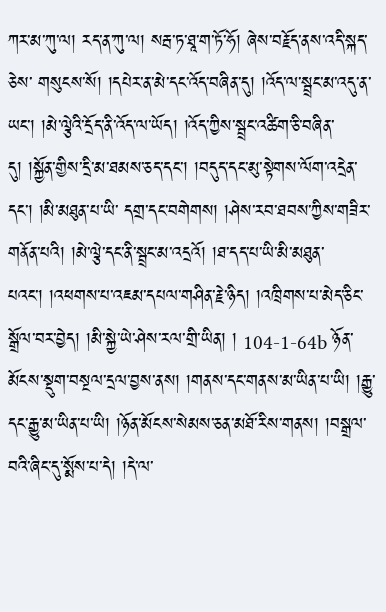ཀར་མ་ཀུ་ལ། རད་ན་ཀུ་ལ། སརྦ་ཏ་ཐཱ་ག་ཏོ་ཧོ། ཞེས་བརྗོད་ནས་འདི་སྐད་ཅེས་ གསུངས་སོ། །དཔེར་ན་མེ་དང་འོད་བཞིན་དུ། །འོད་ལ་སྦྲང་མ་འདུ་ན་ཡང་། །མེ་ལྕེའི་དྲོད་ནི་འོད་ལ་ཡོད། །འོད་ཀྱིས་སྦྲང་འཚིག་ཅི་བཞིན་དུ། །སྐྱོན་གྱིས་དྲི་མ་ཐམས་ཅད་དང་། །བདུད་དང་མུ་སྟེགས་ལོག་འདྲེན་དང་། །མི་མཐུན་པ་ཡི་ དགྲ་དང་བགེགས། །ཤེས་རབ་ཐབས་ཀྱིས་གཟིར་གནོན་པའི། །མེ་ལྕེ་དང་ནི་སྦྲང་མ་འདྲའོ། །ཐ་དད་པ་ཡི་མི་མཐུན་པའང་། །འཕགས་པ་འཇམ་དཔལ་གཤིན་རྗེ་ཉིད། །འཁྲིགས་པ་མེད་ཅིང་སྒྲོལ་བར་བྱེད། །མི་སྐྱེ་ཡེ་ཤེས་རལ་གྲི་ཡིན། ། 104-1-64b ཉོན་མོངས་སྡུག་བསྔལ་དྲལ་བྱས་ནས། །གནས་དང་གནས་མ་ཡིན་པ་ཡི། །རྒྱུ་དང་རྒྱུ་མ་ཡིན་པ་ཡི། །ཉོན་མོངས་སེམས་ཅན་མཐོ་རིས་གནས། །བསྒྲལ་བའི་ཞིང་དུ་སྨོས་པ་དེ། །དེ་ལ་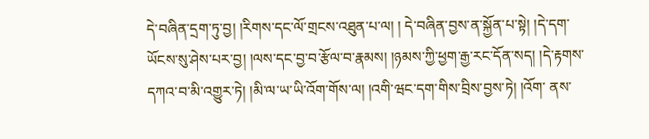དེ་བཞིན་དྲག་ཏུ་བྱ། །རིགས་དང་ལོ་གྲངས་འཐུན་པ་ལ། ། དེ་བཞིན་བྱས་ན་སྐྱོན་པ་སྟེ། །དེ་དག་ཡོངས་སུ་ཤེས་པར་བྱ། །ལས་དང་བྱ་བ་རྩོལ་བ་རྣམས། །ཉམས་ཀྱི་ཕྱག་རྒྱ་རང་དོན་སད། །དེ་རྟགས་དཀའ་བ་མི་འགྱུར་ཏེ། །མི་ལ་ཡ་ཡི་འོག་གོས་ལ། །འགི་ཝང་དག་གིས་བྲིས་བྱས་ཏེ། །འོག་ ནས་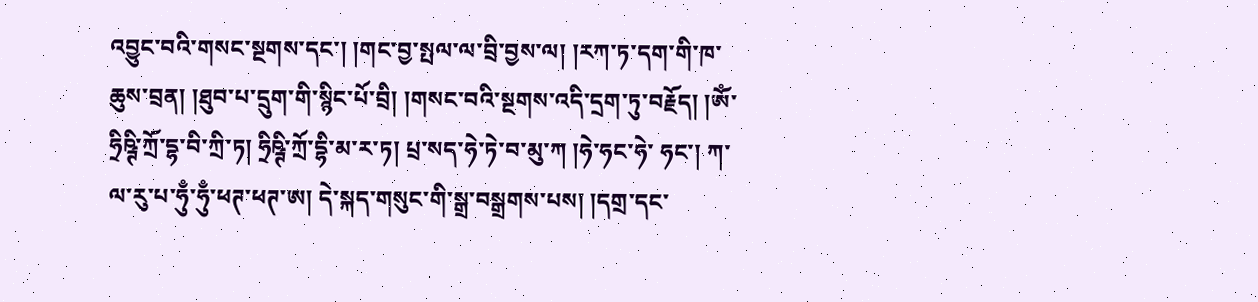འབྱུང་བའི་གསང་སྔགས་དང་། །གང་བྱ་སྤལ་ལ་བྲི་བྱས་ལ། །རཀ་ཏ་དག་གི་ཁ་ཆུས་བྲན། །ཐུབ་པ་དྲུག་གི་སྙིང་པོ་བྲི། །གསང་བའི་སྔགས་འདི་དྲག་ཏུ་བརྗོད། །ཨོཾ་ཧྲིཥྚི་ཀྲོ་དྷ་བི་ཀྲི་ཏ། ཧྲིཥྚི་ཀྲོ་དྷི་མ་ར་ཏ། པྲ་སད་ཧེ་ཏེ་བ་མུ་ཀ །ཧེ་ཧང་ཧེ་ ཧང་། ཀ་ལ་རུ་པ་ཧུྃ་ཧུྃ་ཕཊ་ཕཊ་ཨ། དེ་སྐད་གསུང་གི་སྒྲ་བསྒྲགས་པས། །དགྲ་དང་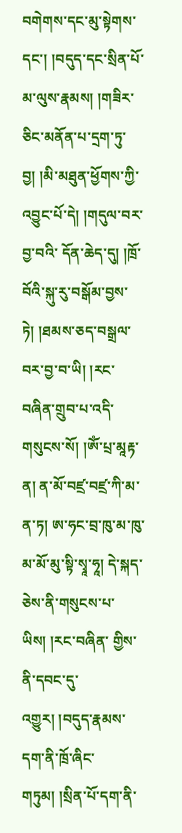བགེགས་དང་མུ་སྟེགས་དང་། །བདུད་དང་སྲིན་པོ་མ་ལུས་རྣམས། །གཟིར་ཅིང་མནོན་པ་དྲག་ཏུ་བྱ། །མི་མཐུན་ཕྱོགས་ཀྱི་འབྱུང་པོ་དེ། །གདུལ་བར་བྱ་བའི་ དོན་ཆེད་དུ། །ཁྲོ་བོའི་སྐུ་རུ་བསྒོམ་བྱས་ཏེ། །ཐམས་ཅད་བསྒྲལ་བར་བྱ་བ་ཡི། །རང་བཞིན་གྲུབ་པ་འདི་གསུངས་སོ། །ཨོཾ་པྲ་མཱརྟ་ན། ན་མོ་བཛྲ་བཛྲ་ཀི་མ་ན་ཏ། ཨ་ཧང་བྲ་ཁུ་མ་ཁུ་མ་མོ་མུ་སྟི་སྭཱ་ཧཱ། དེ་སྐད་ཅེས་ནི་གསུངས་པ་ཡིས། །རང་བཞིན་ གྱིས་ནི་དབང་དུ་འགྱུར། །བདུད་རྣམས་དག་ནི་ཁྲོ་ཞིང་གཏུམ། །སྲིན་པོ་དག་ནི་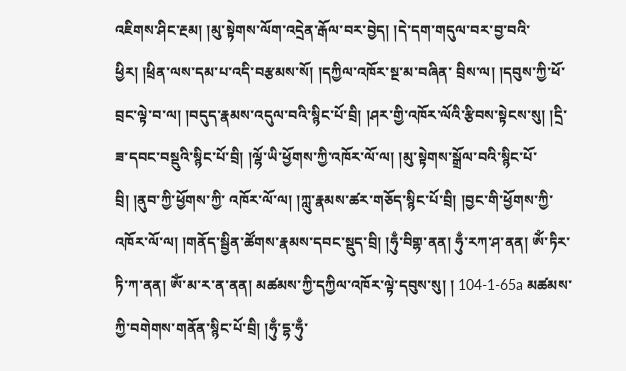འཇིགས་ཤིང་རྔམ། །མུ་སྟེགས་ལོག་འདྲེན་རྒོལ་བར་བྱེད། །དེ་དག་གདུལ་བར་བྱ་བའི་ཕྱིར། །ཕྲིན་ལས་དམ་པ་འདི་བརྩམས་སོ། །དཀྱིལ་འཁོར་སྔ་མ་བཞིན་ བྲིས་ལ། །དབུས་ཀྱི་ཕོ་བྲང་ལྟེ་བ་ལ། །བདུད་རྣམས་འདུལ་བའི་སྙིང་པོ་བྲི། །ཤར་གྱི་འཁོར་ལོའི་རྩིབས་སྟེངས་སུ། །དྲི་ཟ་དབང་བསྡུའི་སྙིང་པོ་བྲི། །ལྷོ་ཡི་ཕྱོགས་ཀྱི་འཁོར་ལོ་ལ། །མུ་སྟེགས་སྒྲོལ་བའི་སྙིང་པོ་བྲི། །ནུབ་ཀྱི་ཕྱོགས་ཀྱི་ འཁོར་ལོ་ལ། །ཀླུ་རྣམས་ཚར་གཅོད་སྙིང་པོ་བྲི། །བྱང་གི་ཕྱོགས་ཀྱི་འཁོར་ལོ་ལ། །གནོད་སྦྱིན་ཚོགས་རྣམས་དབང་སྡུད་བྲི། །ཧུྃ་བིགྷ་ནན། ཧུྃ་རཀ་ཤ་ནན། ཨོཾ་ཏིར་ཏི་ཀ་ནན། ཨོཾ་མ་ར་ན་ནན། མཚམས་ཀྱི་དཀྱིལ་འཁོར་ལྟེ་དབུས་སུ། ། 104-1-65a མཚམས་ཀྱི་བགེགས་གནོན་སྙིང་པོ་བྲི། །ཧུྃ་དྷ་ཧུྃ་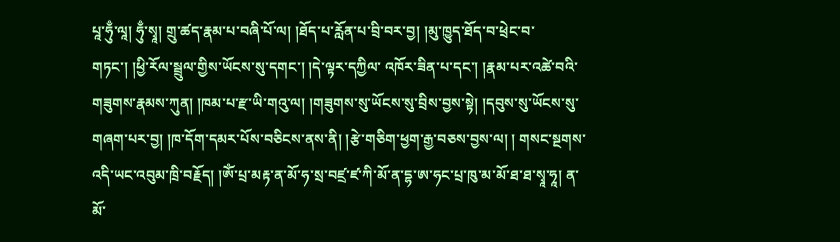པཱ་ཧུྃ་ལཱ། ཧུྃ་སྭཱ། གྲུ་ཚད་རྣམ་པ་བཞི་པོ་ལ། །ཐོད་པ་རློན་པ་བྲི་བར་བྱ། །མུ་ཁྱུད་ཐོད་བ་ཕྲེང་བ་གཏང་། །ཕྱི་རོལ་སྦྲུལ་གྱིས་ཡོངས་སུ་དགང་། །དེ་ལྟར་དཀྱིལ་ འཁོར་ཟིན་པ་དང་། །རྣམ་པར་འཚེ་བའི་གཟུགས་རྣམས་ཀུན། །ཁམ་པ་རྫ་ཡི་གའུ་ལ། །གཟུགས་སུ་ཡོངས་སུ་བྲིས་བྱས་སྟེ། །དབུས་སུ་ཡོངས་སུ་གཞག་པར་བྱ། །ཁ་དོག་དམར་པོས་བཅིངས་ནས་ནི། །རྩེ་གཅིག་ཕྱག་རྒྱ་བཅས་བྱས་ལ། ། གསང་སྔགས་འདི་ཡང་འབུམ་ཁྲི་བརྗོད། །ཨོཾ་པྲ་མརྟ་ན་མོ་ཧ་སྲ་བཛྲ་ཛ་ཀི་མོ་ན་དྷ་ཨ་ཧང་པྲ་ཁུ་མ་མོ་ཐ་ཐ་སྭཱ་ཧཱ། ན་མོ་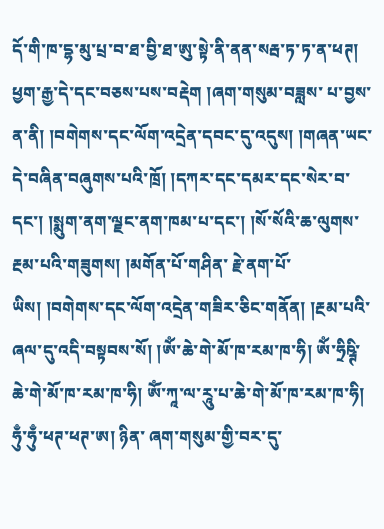དོ་གི་ཁ་དྷ་མུ་པྲ་བ་ཐ་བྱི་ཐ་ཨུ་སྟེ་ནི་ནན་སརྦ་ཏ་ཏ་ན་ཕཊ། ཕྱག་རྒྱ་དེ་དང་བཅས་པས་བརྡེག །ཞག་གསུམ་བཟླས་ པ་བྱས་ན་ནི། །བགེགས་དང་ལོག་འདྲེན་དབང་དུ་འདུས། །གཞན་ཡང་དེ་བཞིན་བཞུགས་པའི་ཁྲོ། །དཀར་དང་དམར་དང་སེར་བ་དང་། །སྨུག་ནག་ལྗང་ནག་ཁམ་པ་དང་། །སོ་སོའི་ཆ་ལུགས་རྔམ་པའི་གཟུགས། །མགོན་པོ་གཤིན་ རྗེ་ནག་པོ་ཡིས། །བགེགས་དང་ལོག་འདྲེན་གཟིར་ཅིང་གནོན། །རྔམ་པའི་ཞལ་དུ་འདི་བསྟབས་སོ། །ཨོཾ་ཆེ་གེ་མོ་ཁ་རམ་ཁ་ཧི། ཨོཾ་ཧྲིཥྚི་ཆེ་གེ་མོ་ཁ་རམ་ཁ་ཧི། ཨོཾ་ཀཱ་ལ་རཱུ་པ་ཆེ་གེ་མོ་ཁ་རམ་ཁ་ཧི། ཧུྃ་ཧུྃ་ཕཊ་ཕཊ་ཨ། ཉིན་ ཞག་གསུམ་གྱི་བར་དུ་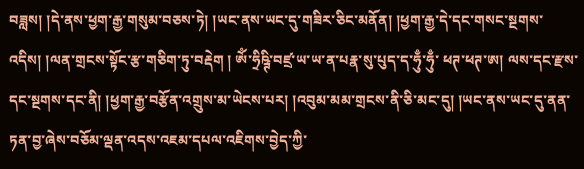བཟླས། །དེ་ནས་ཕྱག་རྒྱ་གསུམ་བཅས་ཏེ། །ཡང་ནས་ཡང་དུ་གཟིར་ཅིང་མནོན། །ཕྱག་རྒྱ་དེ་དང་གསང་སྔགས་འདིས། །ལན་གྲངས་སྟོང་རྩ་གཅིག་ཏུ་བརྡེག ། ཨོཾ་ཧྲིཥྚི་བཛྲ་ཡ་ཡ་ན་པརྣ་སུ་པུད་ད་ཧུྃ་ཧུྃ་ ཕཊ་ཕཊ་ཨ། ལས་དང་རྫས་དང་སྔགས་དང་ནི། །ཕྱག་རྒྱ་བརྩོན་འགྲུས་མ་ཡེངས་པར། །འབུམ་མམ་གྲངས་ནི་ཅི་མང་དུ། །ཡང་ནས་ཡང་དུ་ནན་ཏན་བྱ་ཞེས་བཅོམ་ལྡན་འདས་འཇམ་དཔལ་འཇིགས་བྱེད་ཀྱི་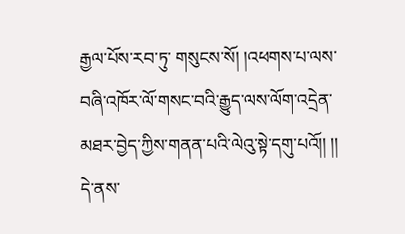རྒྱལ་པོས་རབ་ཏུ་ གསུངས་སོ། །འཕགས་པ་ལས་བཞི་འཁོར་ལོ་གསང་བའི་རྒྱུད་ལས་ལོག་འདྲེན་མཐར་བྱེད་ཀྱིས་གནན་པའི་ལེའུ་སྟེ་དགུ་པའོ།། །། དེ་ནས་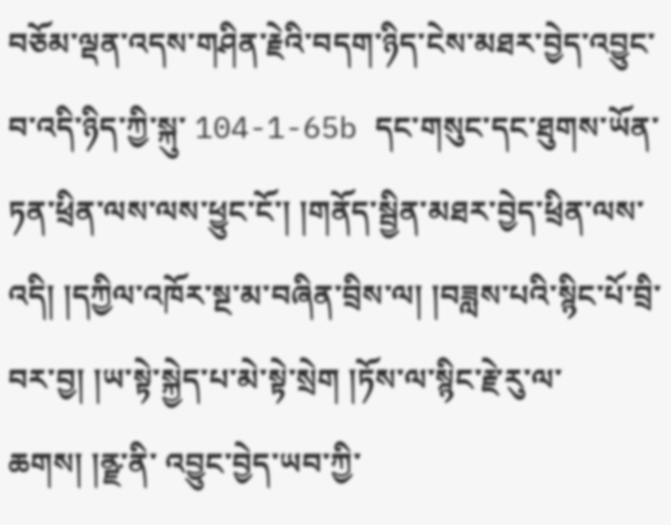བཅོམ་ལྡན་འདས་གཤིན་རྗེའི་བདག་ཉིད་ངེས་མཐར་བྱེད་འབྱུང་བ་འདི་ཉིད་ཀྱི་སྐུ་ 104-1-65b དང་གསུང་དང་ཐུགས་ཡོན་ཏན་ཕྲིན་ལས་ལས་ཕྱུང་ངོ་། །གནོད་སྦྱིན་མཐར་བྱེད་ཕྲིན་ལས་འདི། །དཀྱིལ་འཁོར་སྔ་མ་བཞིན་བྲིས་ལ། །བཟླས་པའི་སྙིང་པོ་བྲི་བར་བྱ། །ཡ་སྟེ་སྐྱེད་པ་མེ་སྟེ་སྲེག །ཏོས་ལ་སྙིང་རྗེ་རུ་ལ་ཆགས། །ནྫ་ནི་ འབྱུང་བྱེད་ཡབ་ཀྱི་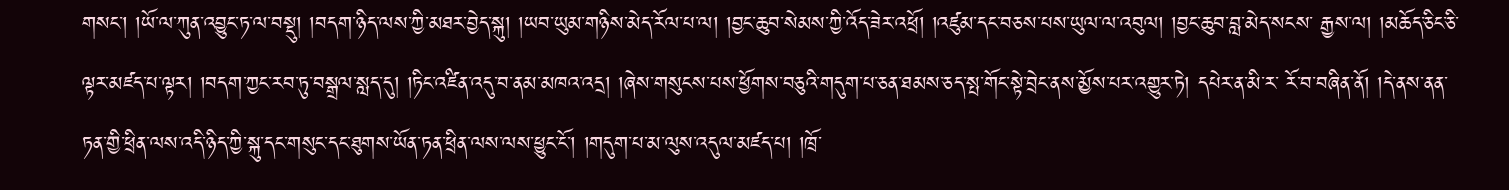གསང་། །ཡོ་ལ་ཀུན་འབྱུང་ཏ་ལ་བསྡུ། །བདག་ཉིད་ལས་ཀྱི་མཐར་བྱེད་སྐུ། །ཡབ་ཡུམ་གཉིས་མེད་རོལ་པ་ལ། །བྱང་ཆུབ་སེམས་ཀྱི་འོད་ཟེར་འཕྲོ། །འཛུམ་དང་བཅས་པས་ཡུལ་ལ་འབུལ། །བྱང་ཆུབ་བླ་མེད་སངས་ རྒྱས་ལ། །མཆོད་ཅིང་ཅི་ལྟར་མཛད་པ་ལྟར། །བདག་ཀྱང་རབ་ཏུ་བསྒྲལ་སླད་དུ། །ཏིང་འཛིན་འདུ་བ་ནམ་མཁའ་འདྲ། །ཞེས་གསུངས་པས་ཕྱོགས་བཅུའི་གདུག་པ་ཅན་ཐམས་ཅད་སྤ་གོང་སྟེ་བྲེང་ནས་མྱོས་པར་འགྱུར་ཏེ། དཔེར་ན་མི་ར་ རོ་བ་བཞིན་ནོ། །དེ་ནས་ནན་ཏན་གྱི་ཕྲིན་ལས་འདི་ཉིད་ཀྱི་སྐུ་དང་གསུང་དང་ཐུགས་ཡོན་ཏན་ཕྲིན་ལས་ལས་ཕྱུང་ངོ་། །གདུག་པ་མ་ལུས་འདུལ་མཛད་པ། །ཁྲོ་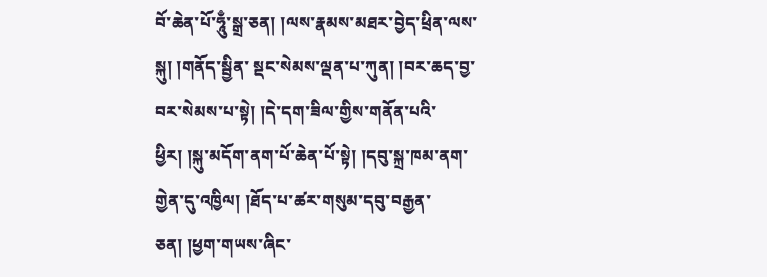བོ་ཆེན་པོ་ཧཱུྃ་སྒྲ་ཅན། །ལས་རྣམས་མཐར་བྱེད་ཕྲིན་ལས་སྐུ། །གནོད་སྦྱིན་ སྡང་སེམས་ལྡན་པ་ཀུན། །བར་ཆད་བྱ་བར་སེམས་པ་སྟེ། །དེ་དག་ཟིལ་གྱིས་གནོན་པའི་ཕྱིར། །སྐུ་མདོག་ནག་པོ་ཆེན་པོ་སྟེ། །དབུ་སྐྲ་ཁམ་ནག་གྱེན་དུ་འཁྱིལ། །ཐོད་པ་ཚར་གསུམ་དབུ་བརྒྱན་ཅན། །ཕྱག་གཡས་ཞིང་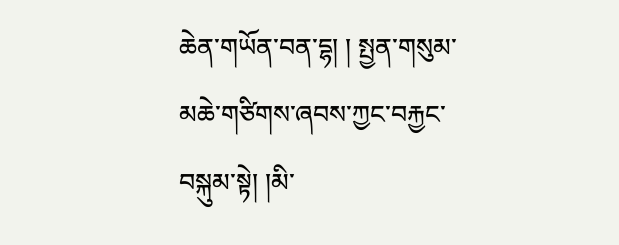ཆེན་གཡོན་བན་དྷ། ། སྤྱན་གསུམ་མཆེ་གཙིགས་ཞབས་ཀྱང་བརྐྱང་བསྐུམ་སྟེ། །མི་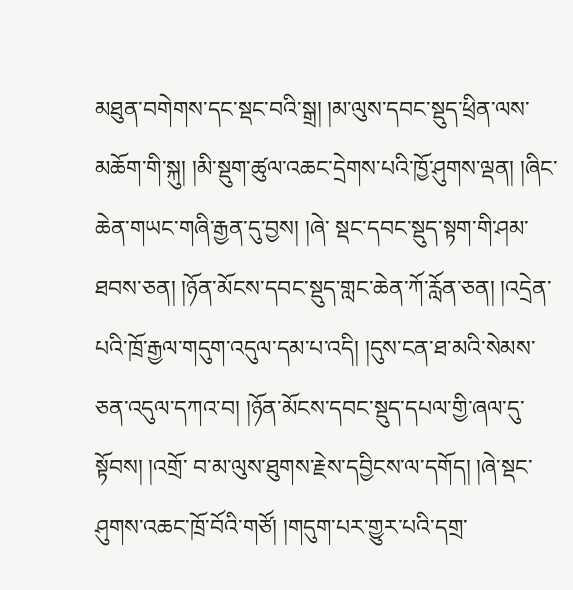མཐུན་བགེགས་དང་སྡང་བའི་སྒྲ། །མ་ལུས་དབང་སྡུད་ཕྲིན་ལས་མཆོག་གི་སྐུ། །མི་སྡུག་ཚུལ་འཆང་དྲེགས་པའི་ཁྱོ་ཤུགས་ལྡན། །ཞིང་ཆེན་གཡང་གཞི་རྒྱན་དུ་བྱས། །ཞེ་ སྡང་དབང་སྡུད་སྟག་གི་ཤམ་ཐབས་ཅན། །ཉོན་མོངས་དབང་སྡུད་གླང་ཆེན་ཀོ་རློན་ཅན། །འདྲེན་པའི་ཁྲོ་རྒྱལ་གདུག་འདུལ་དམ་པ་འདི། །དུས་ངན་ཐ་མའི་སེམས་ཅན་འདུལ་དཀའ་བ། །ཉོན་མོངས་དབང་སྡུད་དཔལ་གྱི་ཞལ་དུ་སྟོབས། །འགྲོ་ བ་མ་ལུས་ཐུགས་རྗེས་དབྱིངས་ལ་དགོད། །ཞེ་སྡང་ཤུགས་འཆང་ཁྲོ་བོའི་གཙོ། །གདུག་པར་གྱུར་པའི་དགྲ་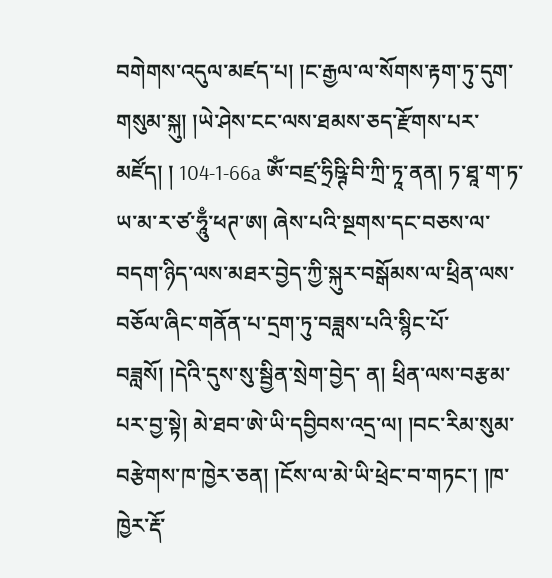བགེགས་འདུལ་མཛད་པ། །ང་རྒྱལ་ལ་སོགས་རྟག་ཏུ་དུག་གསུམ་སྐུ། །ཡེ་ཤེས་ངང་ལས་ཐམས་ཅད་རྫོགས་པར་མཛོད། ། 104-1-66a ཨོཾ་བཛྲ་ཧྲིཥྚི་བི་ཀྲི་ཏཱ་ནན། ཏ་ཐཱ་ག་ཏ་ཡ་མ་ར་ཙ་ཧཱུྃ་ཕཊ་ཨ། ཞེས་པའི་སྔགས་དང་བཅས་ལ་བདག་ཉིད་ལས་མཐར་བྱེད་ཀྱི་སྐུར་བསྒོམས་ལ་ཕྲིན་ལས་བཅོལ་ཞིང་གནོན་པ་དྲག་ཏུ་བཟླས་པའི་སྙིང་པོ་བཟླསོ། །དེའི་དུས་སུ་སྦྱིན་སྲེག་བྱེད་ ན། ཕྲིན་ལས་བརྩམ་པར་བྱ་སྟེ། མེ་ཐབ་ཨེ་ཡི་དབྱིབས་འདྲ་ལ། །བང་རིམ་སུམ་བརྩེགས་ཁ་ཁྱེར་ཅན། །ངོས་ལ་མེ་ཡི་ཕྲེང་བ་གཏང་། །ཁ་ཁྱེར་རྡོ་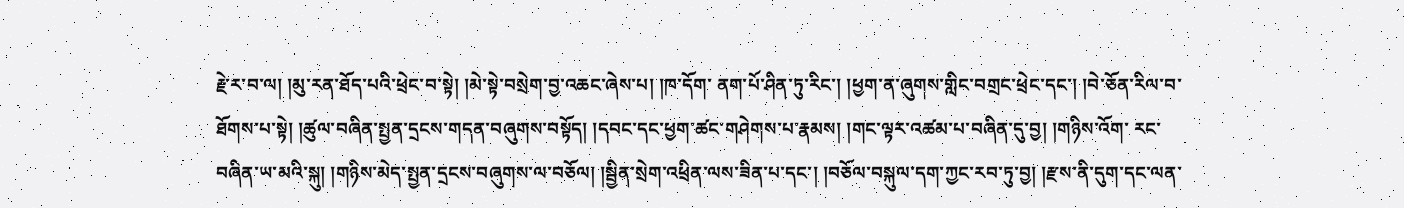རྗེ་ར་བ་ལ། །མུ་རན་ཐོད་པའི་ཕྲེང་བ་སྟེ། །མེ་སྟེ་བསྲེག་བྱ་འཆང་ཞེས་པ། །ཁ་དོག་ ནག་པོ་ཤིན་ཏུ་རིང་། །ཕྱག་ན་ཞུགས་གླིང་བགྲང་ཕྲེང་དང་། །བེ་ཅོན་རིལ་བ་ཐོགས་པ་སྟེ། །ཚུལ་བཞིན་སྤྱན་དྲངས་གདན་བཞུགས་བསྟོད། །དབང་དང་ཕྱག་ཚང་གཤེགས་པ་རྣམས། །གང་ལྟར་འཚམ་པ་བཞིན་དུ་བྱ། །གཉིས་འོག་ རང་བཞིན་ཡ་མའི་སྐུ། །གཉིས་མེད་སྤྱན་དྲངས་བཞུགས་ལ་བཅོལ། །སྦྱིན་སྲེག་འཕྲིན་ལས་ཟིན་པ་དང་། །བཅོལ་བསྐུལ་དག་ཀྱང་རབ་ཏུ་བྱ། །རྫས་ནི་དུག་དང་ལན་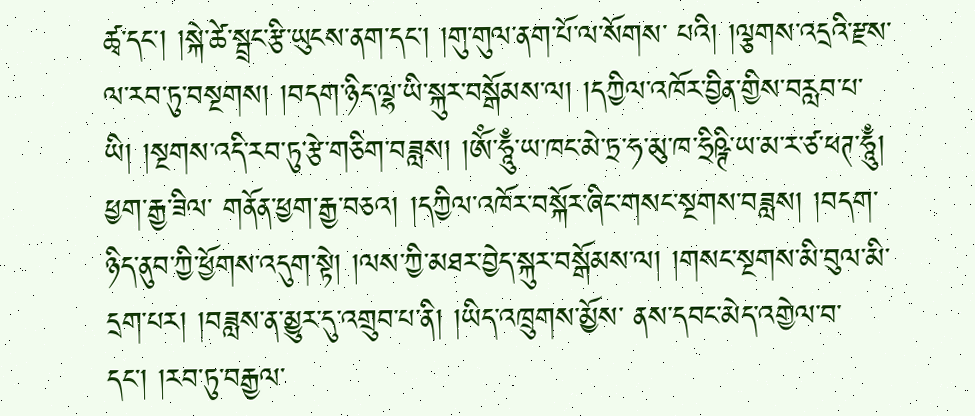ཚྭ་དང་། །སྐེ་ཚེ་སྦྲང་རྩི་ཡུངས་ནག་དང་། །གུ་གུལ་ནག་པོ་ལ་སོགས་ པའི། །ལྕགས་འདྲའི་རྫས་ལ་རབ་ཏུ་བསྔགས། །བདག་ཉིད་ལྷ་ཡི་སྐུར་བསྒོམས་ལ། །དཀྱིལ་འཁོར་བྱིན་གྱིས་བརླབ་པ་ཡི། །སྔགས་འདི་རབ་ཏུ་རྩེ་གཅིག་བཟླས། །ཨོཾ་ཧཱུྃ་ཡ་ཁང་མེ་ཏྲ་ཧ་མུ་ཁ་ཧྲིཥྚི་ཡ་མ་ར་ཙ་ཕཊ་ཧཱུྃ། ཕྱག་རྒྱ་ཟིལ་ གནོན་ཕྱག་རྒྱ་བཅའ། །དཀྱིལ་འཁོར་བསྐོར་ཞིང་གསང་སྔགས་བཟླས། །བདག་ཉིད་ནུབ་ཀྱི་ཕྱོགས་འདུག་སྟེ། །ལས་ཀྱི་མཐར་བྱེད་སྐུར་བསྒོམས་ལ། །གསང་སྔགས་མི་བུལ་མི་དྲག་པར། །བཟླས་ན་མྱུར་དུ་འགྲུབ་པ་ནི། །ཡིད་འཁྲུགས་མྱོས་ ནས་དབང་མེད་འགྱེལ་བ་དང་། །རབ་ཏུ་བརྒྱལ་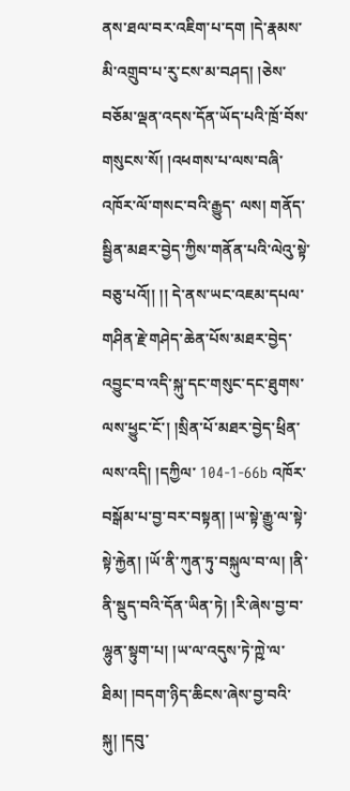ནས་ཐལ་བར་འཇིག་པ་དག །དེ་རྣམས་མི་འགྲུབ་པ་རུ་ངས་མ་བཤད། །ཅེས་བཅོམ་ལྡན་འདས་དོན་ཡོད་པའི་ཁྲོ་བོས་གསུངས་སོ། །འཕགས་པ་ལས་བཞི་འཁོར་ལོ་གསང་བའི་རྒྱུད་ ལས། གནོད་སྦྱིན་མཐར་བྱེད་ཀྱིས་གནོན་པའི་ལེའུ་སྟེ་བཅུ་པའོ།། །། དེ་ནས་ཡང་འཇམ་དཔལ་གཤིན་རྗེ་གཤེད་ཆེན་པོས་མཐར་བྱེད་འབྱུང་བ་འདི་སྐུ་དང་གསུང་དང་ཐུགས་ལས་ཕྱུང་ངོ་། །སྲིན་པོ་མཐར་བྱེད་ཕྲིན་ལས་འདི། །དཀྱིལ་ 104-1-66b འཁོར་བསྒོམ་པ་བྱ་བར་བསྟན། །ཡ་སྟེ་རྒྱུ་ལ་སྟེ་སྟེ་རྐྱེན། །ཡོ་ནི་ཀུན་ཏུ་བསྐུལ་བ་ལ། །ནི་ནི་སྡུད་བའི་དོན་ཡིན་ཏེ། །རི་ཞེས་བྱ་བ་ལྷུན་སྟུག་པ། །ཡ་ལ་འདུས་ཏེ་ཀྵེ་ལ་ཐིམ། །བདག་ཉིད་ཆིངས་ཞེས་བྱ་བའི་སྐུ། །དབུ་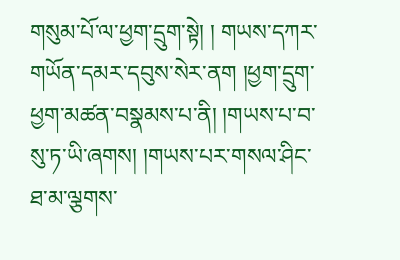གསུམ་པོ་ལ་ཕྱག་དྲུག་སྟེ། ། གཡས་དཀར་གཡོན་དམར་དབུས་སེར་ནག །ཕྱག་དྲུག་ཕྱག་མཚན་བསྣམས་པ་ནི། །གཡས་པ་བ་སུ་ཏ་ཡི་ཞགས། །གཡས་པར་གསལ་ཤིང་ཐ་མ་ལྕགས་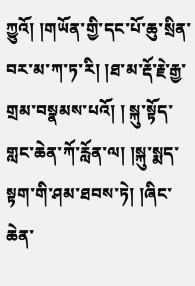ཀྱུའོ། །གཡོན་གྱི་དང་པོ་ཆུ་སྲིན་བར་མ་ཀ་ཏ་རི། །ཐ་མ་རྡོ་རྗེ་རྒྱ་གྲམ་བསྣམས་པའོ། ། སྐུ་སྟོད་གླང་ཆེན་ཀོ་རློན་ལ། །སྐུ་སྨད་སྟག་གི་ཤམ་ཐབས་ཏེ། །ཞིང་ཆེན་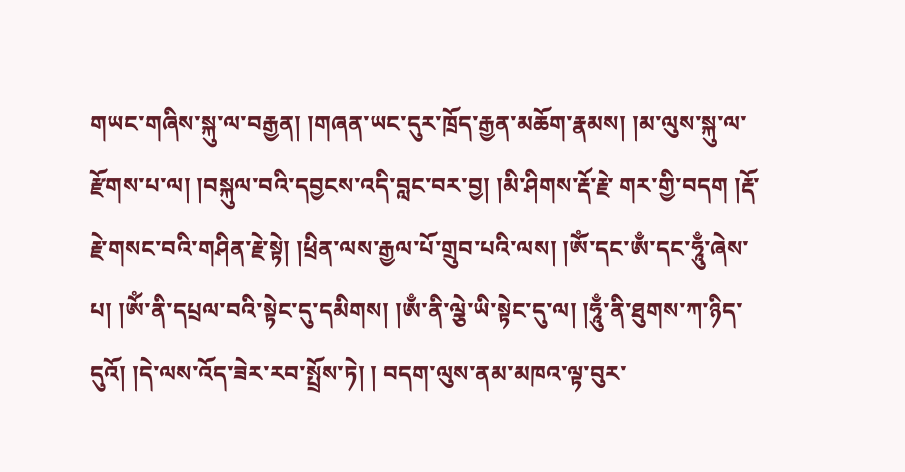གཡང་གཞིས་སྐུ་ལ་བརྒྱན། །གཞན་ཡང་དུར་ཁྲོད་རྒྱན་མཆོག་རྣམས། །མ་ལུས་སྐུ་ལ་རྫོགས་པ་ལ། །བསྐུལ་བའི་དབྱངས་འདི་བླང་བར་བྱ། །མི་ཤིགས་རྡོ་རྗེ་ གར་གྱི་བདག །རྡོ་རྗེ་གསང་བའི་གཤིན་རྗེ་སྟེ། །ཕྲིན་ལས་རྒྱལ་པོ་གྲུབ་པའི་ལས། །ཨོཾ་དང་ཨྃ་དང་ཧཱུྃ་ཞེས་པ། །ཨོཾ་ནི་དཔྲལ་བའི་སྟེང་དུ་དམིགས། །ཨྃ་ནི་ལྕེ་ཡི་སྟེང་དུ་ལ། །ཧཱུྃ་ནི་ཐུགས་ཀ་ཉིད་དུའོ། །དེ་ལས་འོད་ཟེར་རབ་སྤྲོས་ཏེ། ། བདག་ལུས་ནམ་མཁའ་ལྟ་བུར་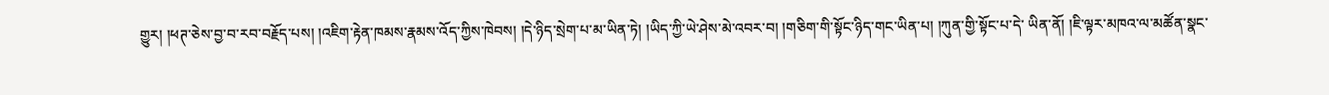གྱུར། །ཕཊ་ཅེས་བྱ་བ་རབ་བརྗོད་པས། །འཇིག་རྟེན་ཁམས་རྣམས་འོད་ཀྱིས་ཁེབས། །དེ་ཉིད་སྲེག་པ་མ་ཡིན་ཏེ། །ཡིད་ཀྱི་ཡེ་ཤེས་མེ་འབར་བ། །གཅིག་གི་སྟོང་ཉིད་གང་ཡིན་པ། །ཀུན་གྱི་སྟོང་པ་དེ་ ཡིན་ནོ། །ཇི་ལྟར་མཁའ་ལ་མཚོན་སྣང་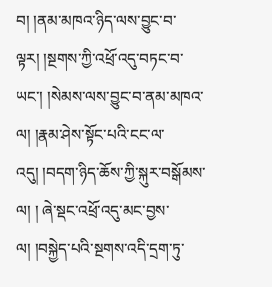བ། །ནམ་མཁའ་ཉིད་ལས་བྱུང་བ་ལྟར། །སྔགས་ཀྱི་འཕྲོ་འདུ་བཏང་བ་ཡང་། །སེམས་ལས་བྱུང་བ་ནམ་མཁའ་ལ། །རྣམ་ཤེས་སྟོང་པའི་ངང་ལ་འདུ། །བདག་ཉིད་ཆོས་ཀྱི་སྐུར་བསྒོམས་ལ། ། ཞེ་སྡང་འཕྲོ་འདུ་མང་བྱས་ལ། །བསྐྱེད་པའི་སྔགས་འདི་དྲག་ཏུ་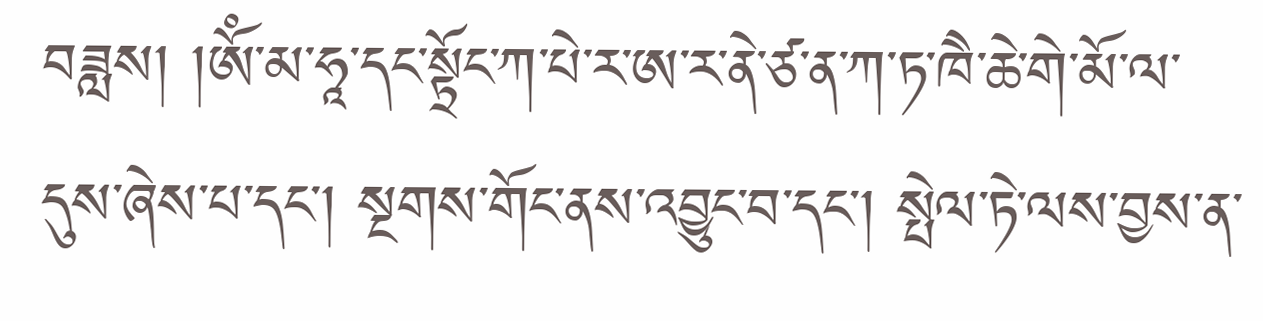བཟླས། །ཨོཾ་མ་ཧཱ་དང་སྟྲོང་ཀ་པེ་ར་ཨ་ར་ནེ་ཙ་ན་ཀ་ཏ་ཁཻ་ཆེ་གེ་མོ་ལ་དུས་ཞེས་པ་དང་། སྔགས་གོང་ནས་འབྱུང་བ་དང་། སྤེལ་ཏེ་ལས་བྱས་ན་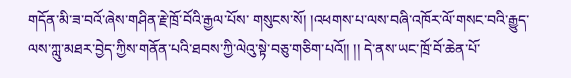གདོན་མི་ཟ་བའོ་ཞེས་གཤིན་རྗེ་ཁྲོ་བོའི་རྒྱལ་པོས་ གསུངས་སོ། །འཕགས་པ་ལས་བཞི་འཁོར་ལོ་གསང་བའི་རྒྱུད་ལས་ཀླུ་མཐར་བྱེད་ཀྱིས་གནོན་པའི་ཐབས་ཀྱི་ལེའུ་སྟེ་བཅུ་གཅིག་པའོ།། །། དེ་ནས་ཡང་ཁྲོ་བོ་ཆེན་པོ་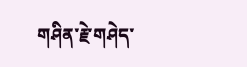གཤིན་རྗེ་གཤེད་